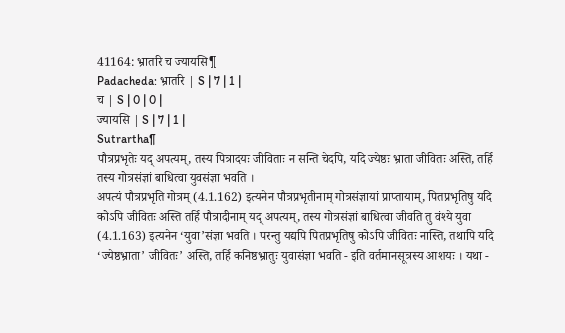41164: भ्रातरि च ज्यायसि¶
Padacheda: भ्रातरि | S | 7 | 1 |
च | S | 0 | 0 |
ज्यायसि | S | 7 | 1 |
Sutrartha¶
पौत्रप्रभृतेः यद् अपत्यम्, तस्य पित्रादयः जीविताः न सन्ति चेदपि, यदि ज्येष्ठः भ्राता जीवितः अस्ति, तर्हि तस्य गोत्रसंज्ञां बाधित्वा युवसंज्ञा भवति ।
अपत्यं पौत्रप्रभृति गोत्रम् (4.1.162) इत्यनेन पौत्रप्रभृतीनाम् गोत्रसंज्ञायां प्राप्तायाम्, पितप्रभृतिषु यदि कोऽपि जीवितः अस्ति तर्हि पौत्रादीनाम् यद् अपत्यम्, तस्य गोत्रसंज्ञां बाधित्वा जीवति तु वंश्ये युवा (4.1.163) इत्यनेन ‘युवा’संज्ञा भवति । परन्तु यद्यपि पितप्रभृतिषु कोऽपि जीवितः नास्ति, तथापि यदि ‘ज्येष्ठभ्राता’ जीवितः’ अस्ति, तर्हि कनिष्ठभ्रातुः युवासंज्ञा भवति - इति वर्तमानसूत्रस्य आशयः । यथा -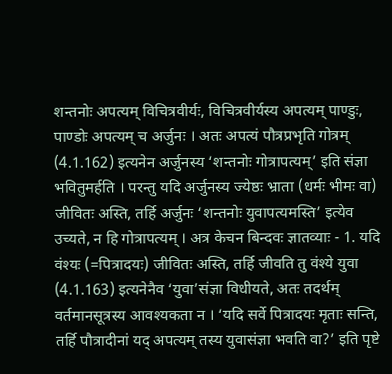शन्तनोः अपत्यम् विचित्रवीर्यः, विचित्रवीर्यस्य अपत्यम् पाण्डुः, पाण्डोः अपत्यम् च अर्जुनः । अतः अपत्यं पौत्रप्रभृति गोत्रम् (4.1.162) इत्यनेन अर्जुनस्य ‘शन्तनोः गोत्रापत्यम्’ इति संज्ञा भवितुमर्हति । परन्तु यदि अर्जुनस्य ज्येष्ठः भ्राता (धर्मः भीमः वा) जीवितः अस्ति, तर्हि अर्जुनः ‘शन्तनोः युवापत्यमस्ति’ इत्येव उच्यते, न हि गोत्रापत्यम् । अत्र केचन बिन्दवः ज्ञातव्याः - 1. यदि वंश्यः (=पित्रादयः) जीवितः अस्ति, तर्हि जीवति तु वंश्ये युवा (4.1.163) इत्यनेनैव ‘युवा’संज्ञा विधीयते, अतः तदर्थम् वर्तमानसूत्रस्य आवश्यकता न । ‘यदि सर्वे पित्रादयः मृताः सन्ति, तर्हि पौत्रादीनां यद् अपत्यम् तस्य युवासंज्ञा भवति वा?’ इति पृष्टे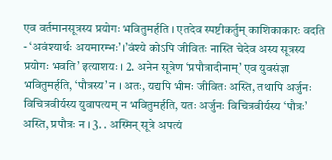एव वर्तमानसूत्रस्य प्रयोगः भवितुमर्हति । एतदेव स्पष्टीकर्तुम् काशिकाकारः वदति - ‘अवंश्यार्थः अयमारम्भः’ ।’वंश्ये कोऽपि जीवितः नास्ति चेदेव अस्य सूत्रस्य प्रयोगः भवति’ इत्याशयः । 2. अनेन सूत्रेण ‘प्रपौत्रादीनाम्’ एव युवसंज्ञा भवितुमर्हति, ‘पौत्रस्य’ न । अतः, यद्यपि भीमः जीवितः अस्ति, तथापि अर्जुनः विचित्रवीर्यस्य युवापत्यम् न भवितुमर्हति, यतः अर्जुनः विचित्रवीर्यस्य ‘पौत्रः’ अस्ति, प्रपौत्रः न । 3. . अस्मिन् सूत्रे अपत्यं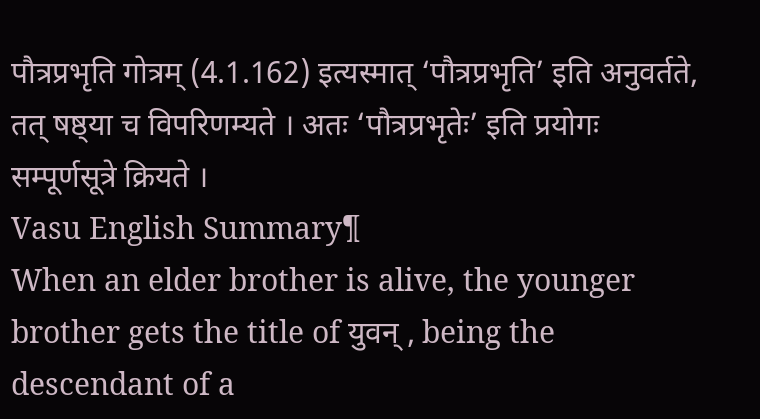पौत्रप्रभृति गोत्रम् (4.1.162) इत्यस्मात् ‘पौत्रप्रभृति’ इति अनुवर्तते, तत् षष्ठ्या च विपरिणम्यते । अतः ‘पौत्रप्रभृतेः’ इति प्रयोगः सम्पूर्णसूत्रे क्रियते ।
Vasu English Summary¶
When an elder brother is alive, the younger brother gets the title of युवन् , being the descendant of a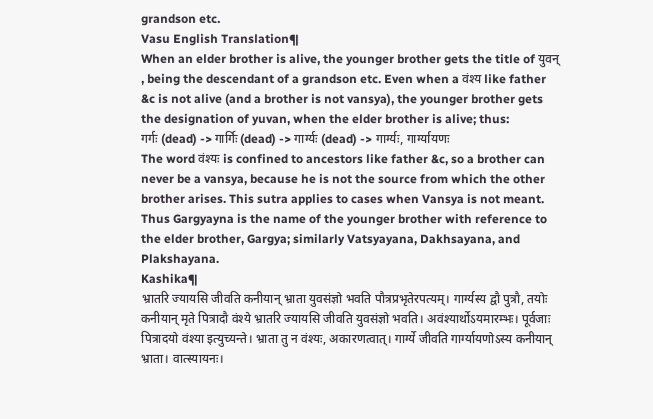grandson etc.
Vasu English Translation¶
When an elder brother is alive, the younger brother gets the title of युवन् , being the descendant of a grandson etc. Even when a वंश्य like father &c is not alive (and a brother is not vansya), the younger brother gets the designation of yuvan, when the elder brother is alive; thus:
गर्गः (dead) -> गार्गिः (dead) -> गार्ग्यः (dead) -> गार्ग्यः, गार्ग्यायणः
The word वंश्यः is confined to ancestors like father &c, so a brother can never be a vansya, because he is not the source from which the other brother arises. This sutra applies to cases when Vansya is not meant. Thus Gargyayna is the name of the younger brother with reference to the elder brother, Gargya; similarly Vatsyayana, Dakhsayana, and Plakshayana.
Kashika¶
भ्रातरि ज्यायसि जीवति कनीयान् भ्राता युवसंज्ञो भवति पौत्रप्रभृतेरपत्यम्। गार्ग्यस्य द्वौ पुत्रौ, तयोः कनीयान् मृते पित्रादौ वंश्ये भ्रातरि ज्यायसि जीवति युवसंज्ञो भवति। अवंश्यार्थोऽयमारम्भः। पूर्वजाः पित्रादयो वंश्या इत्युच्यन्ते। भ्राता तु न वंश्यः, अकारणत्वात्। गार्ग्ये जीवति गार्ग्यायणोऽस्य कनीयान् भ्राता। वात्स्यायनः।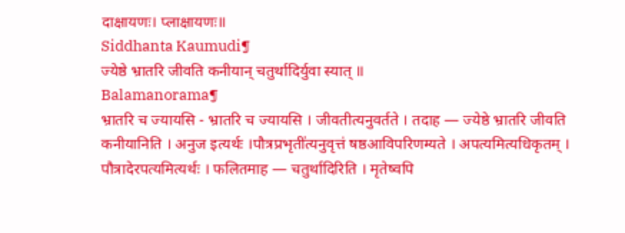दाक्षायणः। प्लाक्षायणः॥
Siddhanta Kaumudi¶
ज्येष्ठे भ्रातरि जीवति कनीयान् चतुर्थादिर्युवा स्यात् ॥
Balamanorama¶
भ्रातरि च ज्यायसि - भ्रातरि च ज्यायसि । जीवतीत्यनुवर्तते । तदाह — ज्येष्ठे भ्रातरि जीवति कनीयानिति । अनुज इत्यर्थः ।पौत्रप्रभृती॑त्यनुवृत्तं षष्ठआविपरिणम्यते । अपत्यमित्यधिकृतम् । पौत्रादेरपत्यमित्यर्थः । फलितमाह — चतुर्थादिरिति । मृतेष्वपि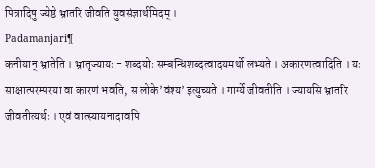पित्रादिषु ज्येष्ठे भ्रातरि जीवति युवसंज्ञार्थमिदम् ।
Padamanjari¶
कनीयान् भ्रातेति । भ्रातृज्यायः - शब्दयोः सम्बन्धिशब्दत्वादयमर्थो लभ्यते । अकारणत्वादिति । यः साक्षात्परम्परया वा कारणं भवति, स लोके’वंश्य’ इत्युच्यते । गार्ग्ये जीवतीति । ज्यायसि भ्रातरि जीवतीत्यर्थः । एवं वात्स्यायनादावपि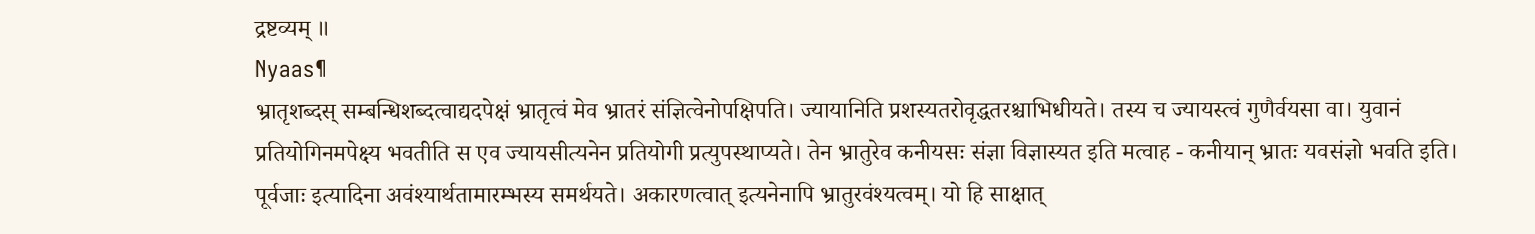द्रष्टव्यम् ॥
Nyaas¶
भ्रातृशब्दस् सम्बन्धिशब्दत्वाद्यदपेक्षं भ्रातृत्वं मेव भ्रातरं संज्ञित्वेनोपक्षिपति। ज्यायानिति प्रशस्यतरोवृद्धतरश्चाभिधीयते। तस्य च ज्यायस्त्वं गुणैर्वयसा वा। युवानं प्रतियोगिनमपेक्ष्य भवतीति स एव ज्यायसीत्यनेन प्रतियोगी प्रत्युपस्थाप्यते। तेन भ्रातुरेव कनीयसः संज्ञा विज्ञास्यत इति मत्वाह - कनीयान् भ्रातः यवसंज्ञो भवति इति। पूर्वजाः इत्यादिना अवंश्यार्थतामारम्भस्य समर्थयते। अकारणत्वात् इत्यनेनापि भ्रातुरवंश्यत्वम्। यो हि साक्षात्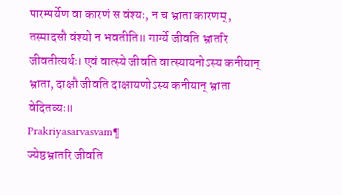पारम्पर्येण वा कारणं स वंश्यः, न च भ्राता कारणम्, तस्मादसौ वंश्यो न भवतीति॥ गार्ग्ये जीवति भ्रातरि जीवतीत्यर्थः। एवं वात्स्ये जीवति वात्स्यायनोऽस्य कनीयान् भ्राता, दाक्षौ जीवति दाक्षायणोऽस्य कनीयान् भ्राता वेदितव्यः॥
Prakriyasarvasvam¶
ज्येष्ठभ्रातरि जीवति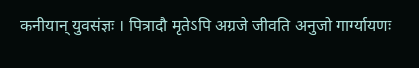कनीयान् युवसंज्ञः । पित्रादौ मृतेऽपि अग्रजे जीवति अनुजो गार्ग्यायणः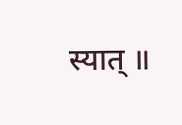स्यात् ॥